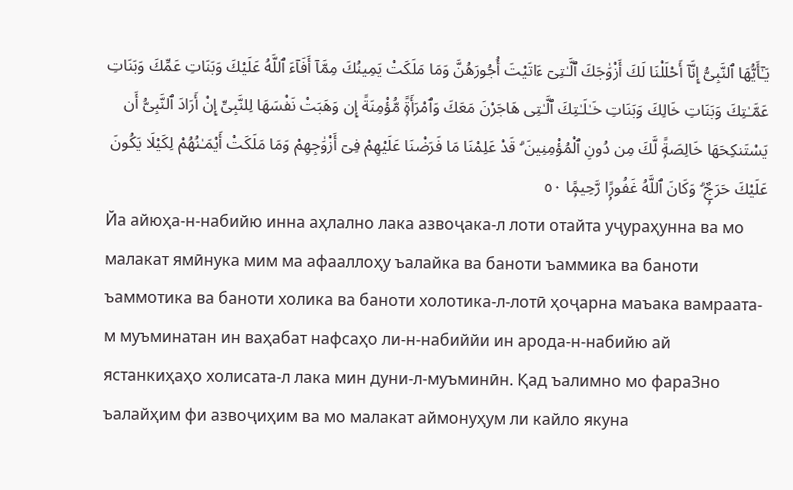يَـٰٓأَيُّهَا ٱلنَّبِىُّ إِنَّآ أَحْلَلْنَا لَكَ أَزْوَٰجَكَ ٱلَّـٰتِىٓ ءَاتَيْتَ أُجُورَهُنَّ وَمَا مَلَكَتْ يَمِينُكَ مِمَّآ أَفَآءَ ٱللَّهُ عَلَيْكَ وَبَنَاتِ عَمِّكَ وَبَنَاتِ عَمَّـٰتِكَ وَبَنَاتِ خَالِكَ وَبَنَاتِ خَـٰلَـٰتِكَ ٱلَّـٰتِى هَاجَرْنَ مَعَكَ وَٱمْرَأَةًۭ مُّؤْمِنَةً إِن وَهَبَتْ نَفْسَهَا لِلنَّبِىِّ إِنْ أَرَادَ ٱلنَّبِىُّ أَن يَسْتَنكِحَهَا خَالِصَةًۭ لَّكَ مِن دُونِ ٱلْمُؤْمِنِينَ ۗ قَدْ عَلِمْنَا مَا فَرَضْنَا عَلَيْهِمْ فِىٓ أَزْوَٰجِهِمْ وَمَا مَلَكَتْ أَيْمَـٰنُهُمْ لِكَيْلَا يَكُونَ عَلَيْكَ حَرَجٌۭ ۗ وَكَانَ ٱللَّهُ غَفُورًۭا رَّحِيمًۭا ٥٠
Йа айюҳа-н-набийю инна аҳлално лака азвоҷака-л лоти отайта уҷураҳунна ва мо малакат ямӣнука мим ма афааллоҳу ъалайка ва баноти ъаммика ва баноти ъаммотика ва баноти холика ва баноти холотика-л-лотӣ ҳоҷарна маъака вамраата-м муъминатан ин ваҳабат нафсаҳо ли-н-набиййи ин арода-н-набийю ай ястанкиҳаҳо холисата-л лака мин дуни-л-муъминӣн. Қад ъалимно мо фараЗно ъалайҳим фи азвоҷиҳим ва мо малакат аймонуҳум ли кайло якуна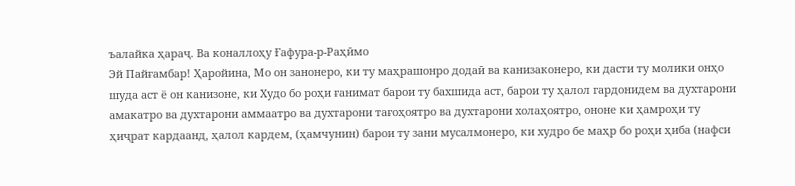ъалайка ҳараҷ. Ва коналлоҳу Ғафура-р-Раҳӣмо
Эй Пайғамбар! Ҳаройина, Мо он занонеро, ки ту маҳрашонро додаӣ ва канизаконеро, ки дасти ту молики онҳо шуда аст ё он канизоне, ки Худо бо роҳи ғанимат барои ту бахшида аст, барои ту ҳалол гардонидем ва духтарони амакатро ва духтарони аммаатро ва духтарони тағоҳоятро ва духтарони холаҳоятро, ононе ки ҳамроҳи ту ҳиҷрат кардаанд, ҳалол кардем, (ҳамчунин) барои ту зани мусалмонеро, ки худро бе маҳр бо роҳи ҳиба (нафси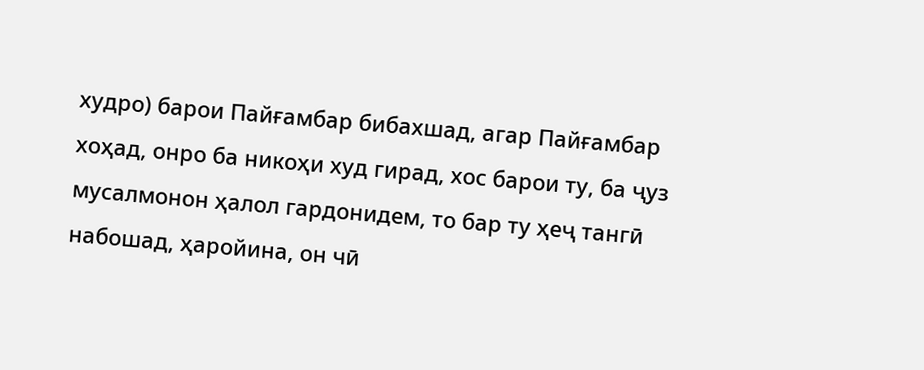худро) барои Пайғамбар бибахшад, агар Пайғамбар хоҳад, онро ба никоҳи худ гирад, хос барои ту, ба ҷуз мусалмонон ҳалол гардонидем, то бар ту ҳеҷ тангӣ набошад, ҳаройина, он чӣ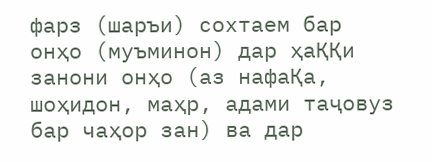фарз (шаръи) сохтаем бар онҳо (муъминон) дар ҳаҚҚи занони онҳо (аз нафаҚа, шоҳидон, маҳр, адами таҷовуз бар чаҳор зан) ва дар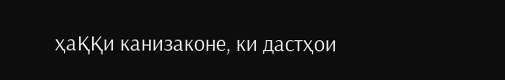ҳаҚҚи канизаконе, ки дастҳои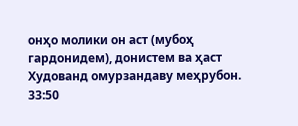онҳо молики он аст (мубоҳ гардонидем), донистем ва ҳаст Худованд омурзандаву меҳрубон.
33:50